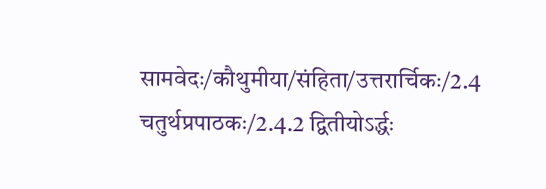सामवेदः/कौथुमीया/संहिता/उत्तरार्चिकः/2.4 चतुर्थप्रपाठकः/2.4.2 द्वितीयोऽर्द्धः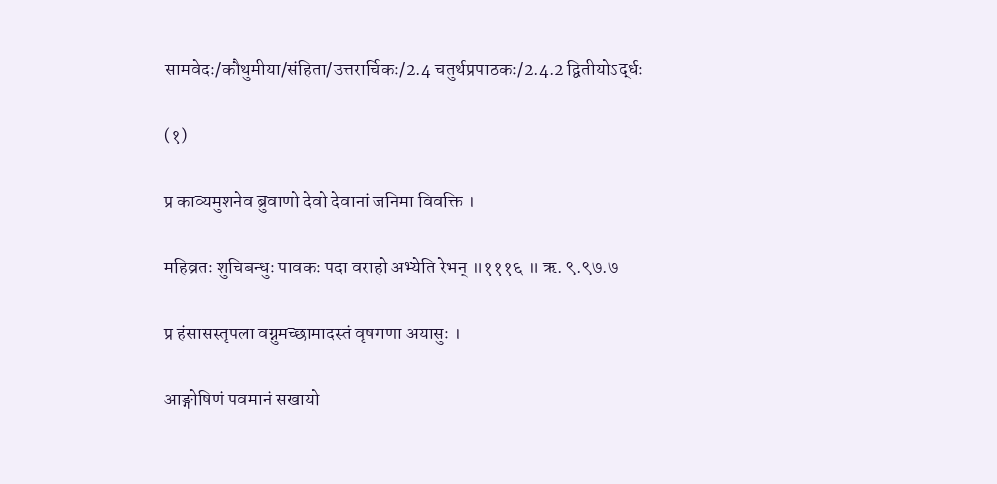सामवेदः/कौथुमीया/संहिता/उत्तरार्चिकः/2.4 चतुर्थप्रपाठकः/2.4.2 द्वितीयोऽर्द्धः

(१)

प्र काव्यमुशनेव ब्रुवाणो देवो देवानां जनिमा विवक्ति ।

महिव्रतः शुचिबन्धुः पावकः पदा वराहो अभ्येति रेभन् ॥१११६ ॥ ऋ. ९.९७.७

प्र हंसासस्तृपला वग्नुमच्छामादस्तं वृषगणा अयासुः ।

आङ्गोषिणं पवमानं सखायो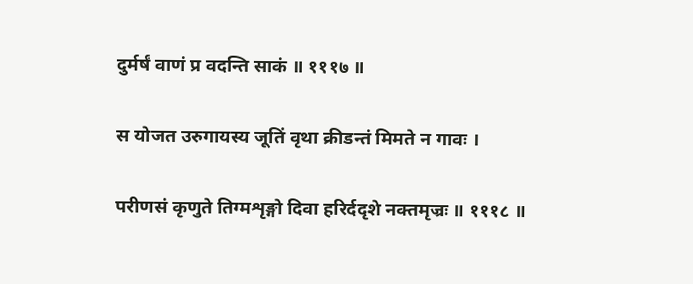दुर्मर्षं वाणं प्र वदन्ति साकं ॥ १११७ ॥

स योजत उरुगायस्य जूतिं वृथा क्रीडन्तं मिमते न गावः ।

परीणसं कृणुते तिग्मशृङ्गो दिवा हरिर्ददृशे नक्तमृज्रः ॥ १११८ ॥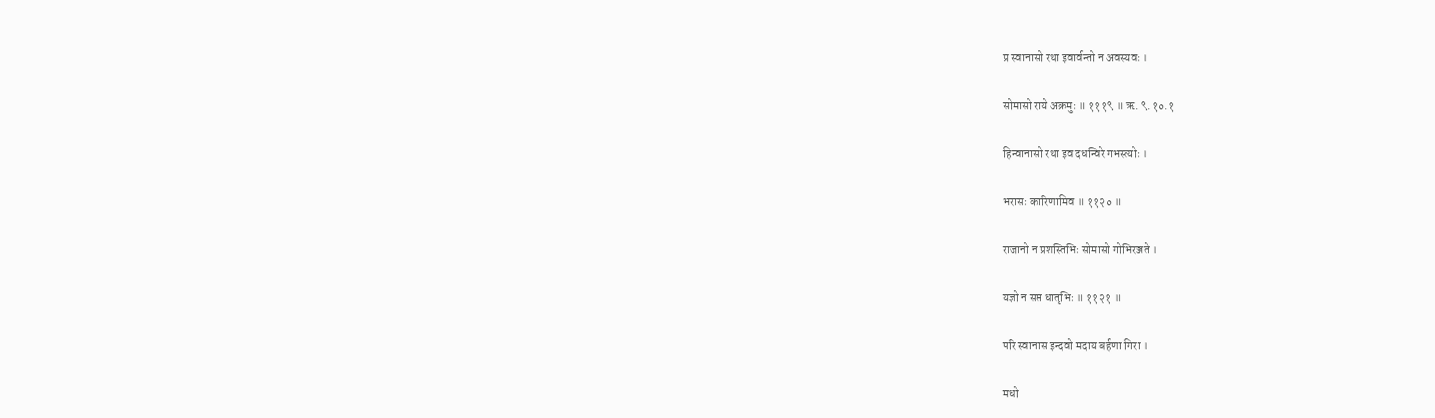प्र स्वानासो रथा इवार्वन्तो न अवस्यवः ।

सोमासो राये अक्रमुः ॥ १११९ ॥ ऋ. ९.१०.१

हिन्वानासो रथा इव दधन्विरे गभस्त्योः ।

भरासः कारिणामिव ॥ ११२० ॥

राजानो न प्रशस्तिभिः सोमासो गोभिरञ्जते ।

यज्ञो न सप्त धातृभिः ॥ ११२१ ॥

परि स्वानास इन्दवो मदाय बर्हणा गिरा ।

मधो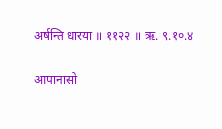अर्षन्ति धारया ॥ ११२२ ॥ ऋ. ९.१०.४

आपानासो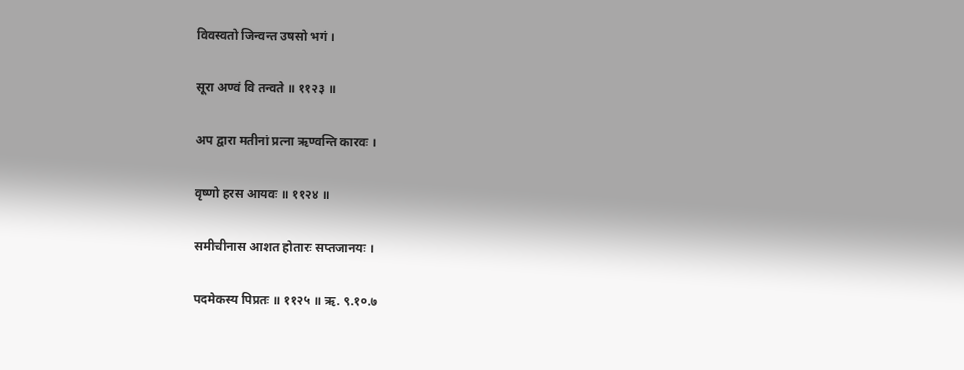विवस्वतो जिन्वन्त उषसो भगं ।

सूरा अण्वं वि तन्वते ॥ ११२३ ॥

अप द्वारा मतीनां प्रत्ना ऋण्वन्ति कारवः ।

वृष्णो हरस आयवः ॥ ११२४ ॥

समीचीनास आशत होतारः सप्तजानयः ।

पदमेकस्य पिप्रतः ॥ ११२५ ॥ ऋ. ९.१०.७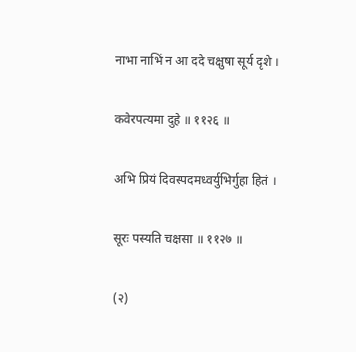नाभा नाभिं न आ ददे चक्षुषा सूर्य दृशे ।

कवेरपत्यमा दुहे ॥ ११२६ ॥

अभि प्रियं दिवस्पदमध्वर्युभिर्गुहा हितं ।

सूरः पस्यति चक्षसा ॥ ११२७ ॥

(२)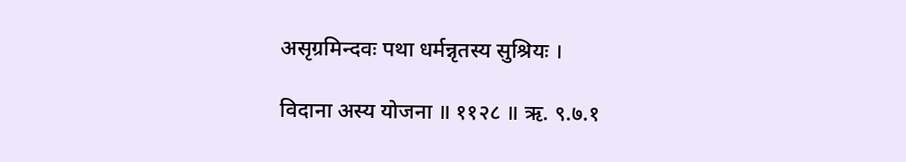असृग्रमिन्दवः पथा धर्मन्नृतस्य सुश्रियः ।

विदाना अस्य योजना ॥ ११२८ ॥ ऋ. ९.७.१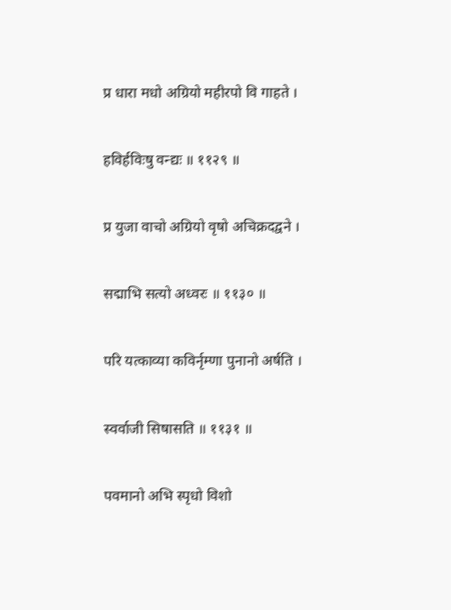प्र धारा मधो अग्रियो महीरपो वि गाहते ।

हविर्हविःषु वन्द्यः ॥ ११२९ ॥

प्र युजा वाचो अग्रियो वृषो अचिक्रदद्वने ।

सद्माभि सत्यो अध्वरः ॥ ११३० ॥

परि यत्काव्या कविर्नृम्णा पुनानो अर्षति ।

स्वर्वाजी सिषासति ॥ ११३१ ॥

पवमानो अभि स्पृधो विशो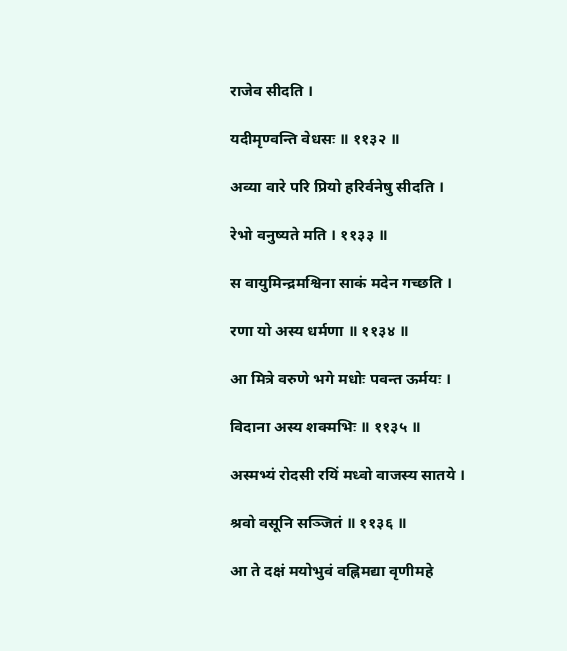राजेव सीदति ।

यदीमृण्वन्ति वेधसः ॥ ११३२ ॥

अव्या वारे परि प्रियो हरिर्वनेषु सीदति ।

रेभो वनुष्यते मति । ११३३ ॥

स वायुमिन्द्रमश्विना साकं मदेन गच्छति ।

रणा यो अस्य धर्मणा ॥ ११३४ ॥

आ मित्रे वरुणे भगे मधोः पवन्त ऊर्मयः ।

विदाना अस्य शक्मभिः ॥ ११३५ ॥

अस्मभ्यं रोदसी रयिं मध्वो वाजस्य सातये ।

श्रवो वसूनि सञ्जितं ॥ ११३६ ॥

आ ते दक्षं मयोभुवं वह्निमद्या वृणीमहे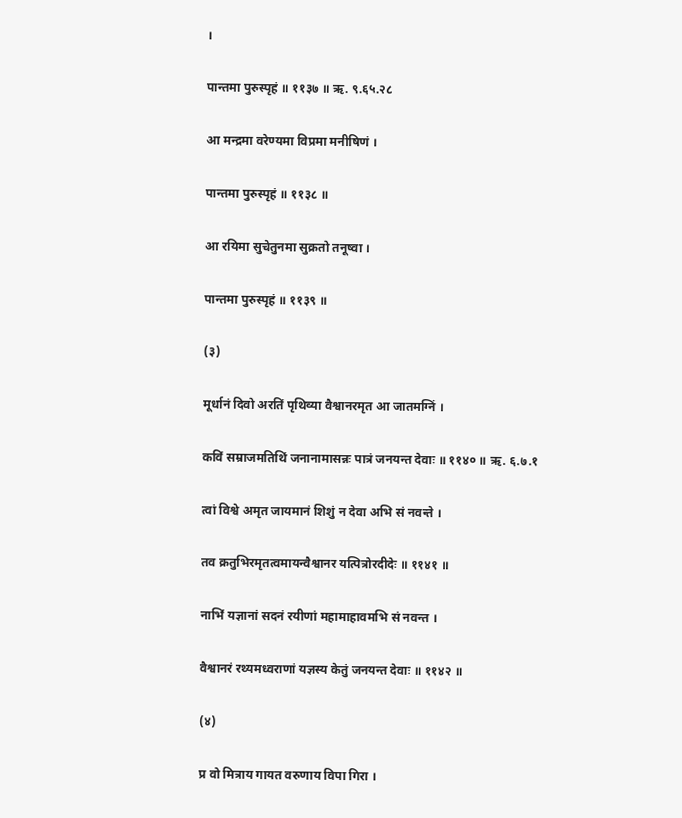।

पान्तमा पुरुस्पृहं ॥ ११३७ ॥ ऋ. ९.६५.२८

आ मन्द्रमा वरेण्यमा विप्रमा मनीषिणं ।

पान्तमा पुरुस्पृहं ॥ ११३८ ॥

आ रयिमा सुचेतुनमा सुक्रतो तनूष्वा ।

पान्तमा पुरुस्पृहं ॥ ११३९ ॥

(३)

मूर्धानं दिवो अरतिं पृथिव्या वैश्वानरमृत आ जातमग्निं ।

कविं सम्राजमतिथिं जनानामासन्नः पात्रं जनयन्त देवाः ॥ ११४० ॥ ऋ. ६.७.१

त्वां विश्वे अमृत जायमानं शिशुं न देवा अभि सं नवन्ते ।

तव क्रतुभिरमृतत्वमायन्वैश्वानर यत्पित्रोरदीदेः ॥ ११४१ ॥

नाभिं यज्ञानां सदनं रयीणां महामाहावमभि सं नवन्त ।

वैश्वानरं रथ्यमध्वराणां यज्ञस्य केतुं जनयन्त देवाः ॥ ११४२ ॥

(४)

प्र वो मित्राय गायत वरुणाय विपा गिरा ।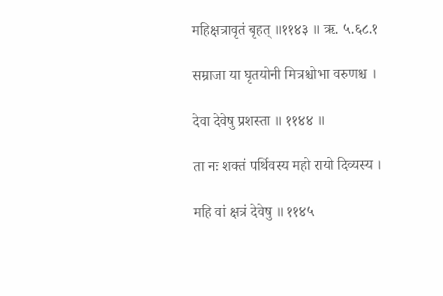महिक्षत्रावृतं बृहत् ॥११४३ ॥ ऋ. ५.६८.१

सम्राजा या घृतयोनी मित्रश्चोभा वरुणश्च ।

देवा देवेषु प्रशस्ता ॥ ११४४ ॥

ता नः शक्तं पर्थिवस्य महो रायो दिव्यस्य ।

महि वां क्षत्रं देवेषु ॥ ११४५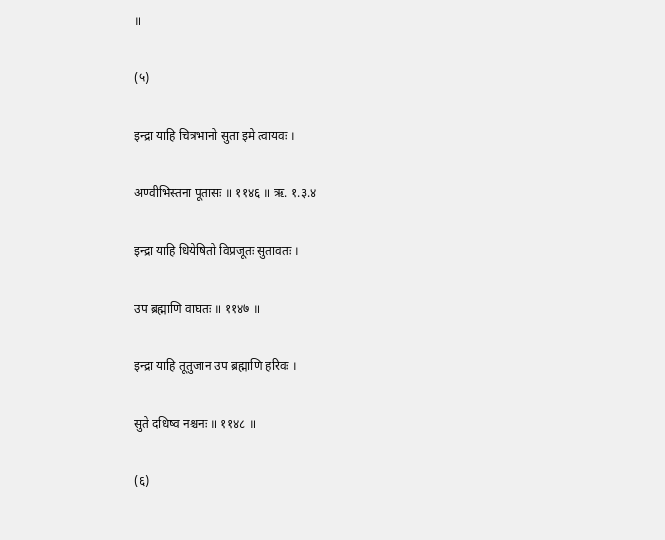॥

(५)

इन्द्रा याहि चित्रभानो सुता इमे त्वायवः ।

अण्वीभिस्तना पूतासः ॥ ११४६ ॥ ऋ. १.३.४

इन्द्रा याहि धियेषितो विप्रजूतः सुतावतः ।

उप ब्रह्माणि वाघतः ॥ ११४७ ॥

इन्द्रा याहि तूतुजान उप ब्रह्माणि हरिवः ।

सुते दधिष्व नश्चनः ॥ ११४८ ॥

(६)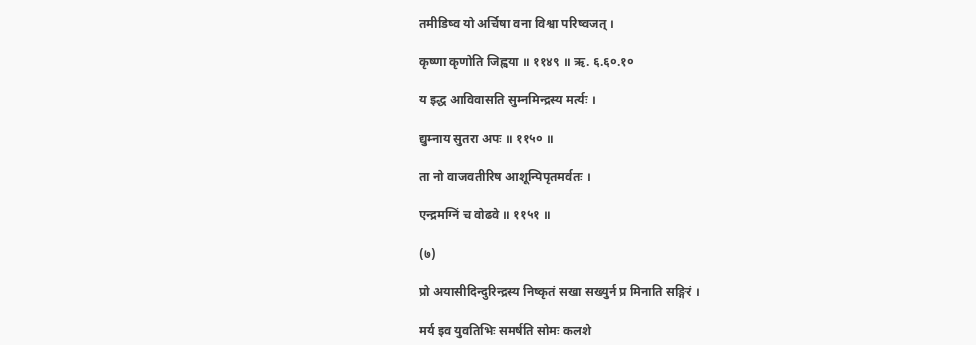तमीडिष्व यो अर्चिषा वना विश्वा परिष्वजत् ।

कृष्णा कृणोति जिह्वया ॥ ११४९ ॥ ऋ. ६.६०.१०

य इद्ध आविवासति सुम्नमिन्द्रस्य मर्त्यः ।

द्युम्नाय सुतरा अपः ॥ ११५० ॥

ता नो वाजवतीरिष आशून्पिपृतमर्वतः ।

एन्द्रमग्निं च वोढवे ॥ ११५१ ॥

(७)

प्रो अयासीदिन्दुरिन्द्रस्य निष्कृतं सखा सख्युर्न प्र मिनाति सङ्गिरं ।

मर्य इव युवतिभिः समर्षति सोमः कलशे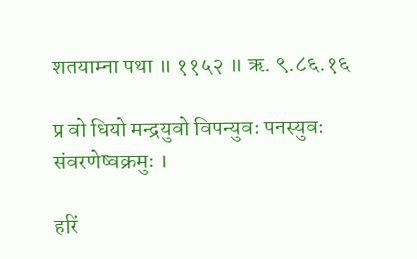शतयाम्ना पथा ॥ ११५२ ॥ ऋ. ९.८६.१६

प्र वो धियो मन्द्रयुवो विपन्युवः पनस्युवः संवरणेष्वक्रमुः ।

हरिं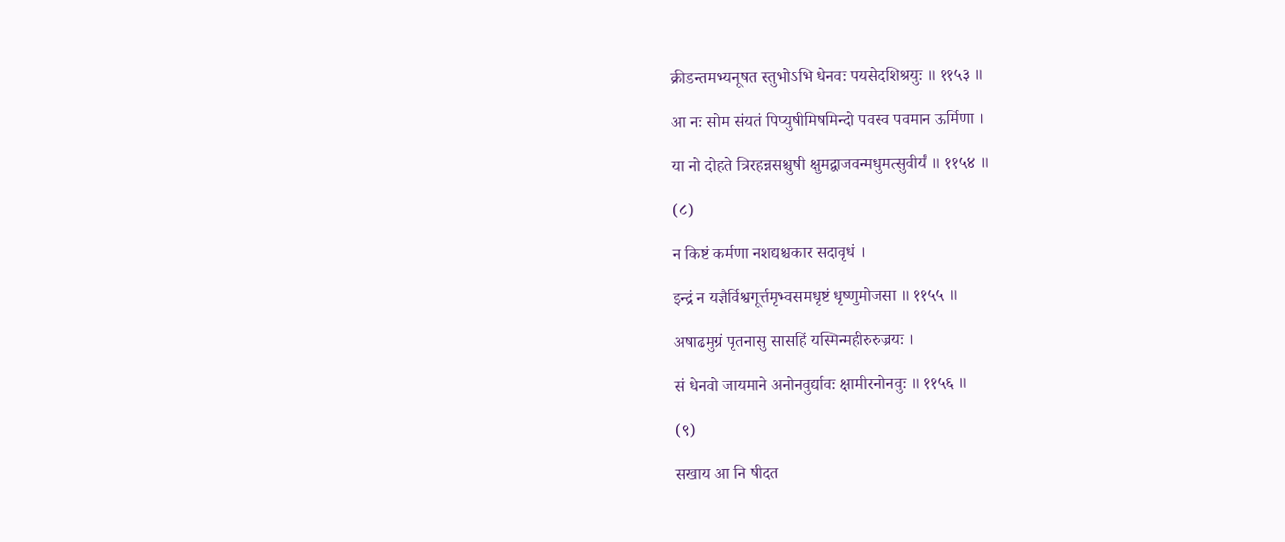क्रीडन्तमभ्यनूषत स्तुभोऽभि धेनवः पयसेदशिश्रयुः ॥ ११५३ ॥

आ नः सोम संयतं पिप्युषीमिषमिन्दो पवस्व पवमान ऊर्मिणा ।

या नो दोहते त्रिरहन्नसश्चुषी क्षुमद्वाजवन्मधुमत्सुवीर्यं ॥ ११५४ ॥

(८)

न किष्टं कर्मणा नशद्यश्चकार सदावृधं ।

इन्द्रं न यज्ञैर्विश्वगूर्त्तमृभ्वसमधृष्टं धृष्णुमोजसा ॥ ११५५ ॥

अषाढमुग्रं पृतनासु सासहिं यस्मिन्महीरुरुज्रयः ।

सं धेनवो जायमाने अनोनवुर्द्यावः क्षामीरनोनवुः ॥ ११५६ ॥

(९)

सखाय आ नि षीदत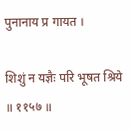पुनानाय प्र गायत ।

शिशुं न यज्ञैः परि भूषत श्रिये ॥ ११५७ ॥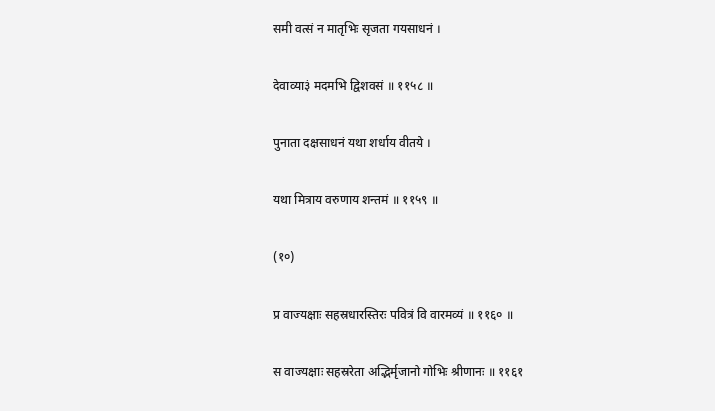समी वत्सं न मातृभिः सृजता गयसाधनं ।

देवाव्या३ं मदमभि द्विशवसं ॥ ११५८ ॥

पुनाता दक्षसाधनं यथा शर्धाय वीतये ।

यथा मित्राय वरुणाय शन्तमं ॥ ११५९ ॥

(१०)

प्र वाज्यक्षाः सहस्रधारस्तिरः पवित्रं वि वारमव्यं ॥ ११६० ॥

स वाज्यक्षाः सहस्ररेता अद्भिर्मृजानो गोभिः श्रीणानः ॥ ११६१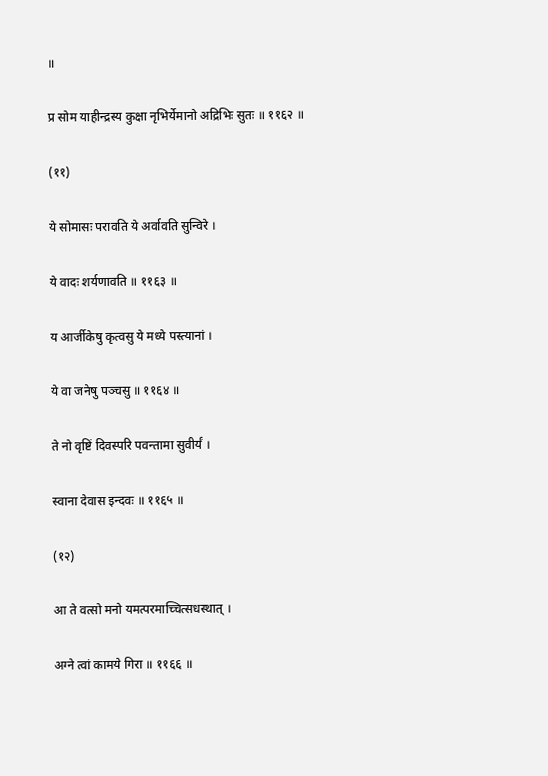॥

प्र सोम याहीन्द्रस्य कुक्षा नृभिर्येमानो अद्रिभिः सुतः ॥ ११६२ ॥

(११)

ये सोमासः परावति ये अर्वावति सुन्विरे ।

ये वादः शर्यणावति ॥ ११६३ ॥

य आर्जीकेषु कृत्वसु ये मध्ये पस्त्यानां ।

ये वा जनेषु पञ्चसु ॥ ११६४ ॥

ते नो वृष्टिं दिवस्परि पवन्तामा सुवीर्यं ।

स्वाना देवास इन्दवः ॥ ११६५ ॥

(१२)

आ ते वत्सो मनो यमत्परमाच्चित्सधस्थात् ।

अग्ने त्वां कामये गिरा ॥ ११६६ ॥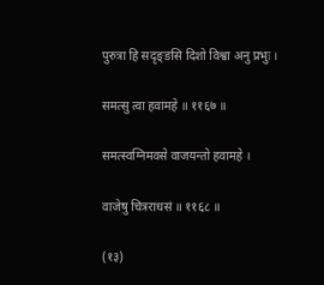पुरुत्रा हि सदृङ्ङसि दिशो विश्वा अनु प्रभुः ।

समत्सु त्वा हवामहे ॥ ११६७ ॥

समत्स्वग्निमवसे वाजयन्तो हवामहे ।

वाजेषु चित्रराधसं ॥ ११६८ ॥

(१३)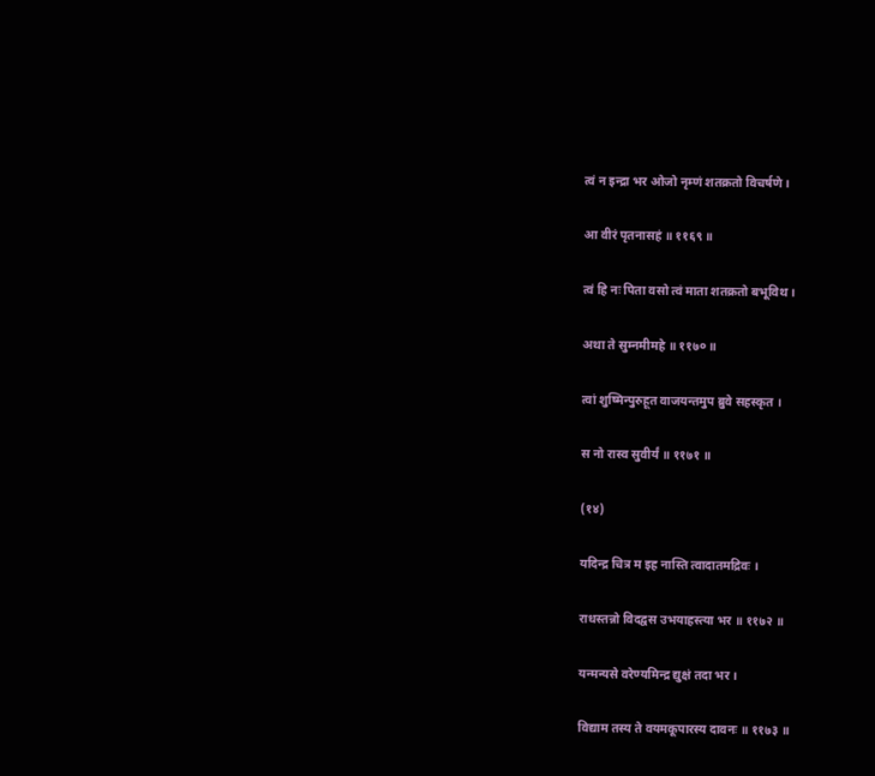त्वं न इन्द्रा भर ओजो नृम्णं शतक्रतो विचर्षणे ।

आ वीरं पृतनासहं ॥ ११६९ ॥

त्वं हि नः पिता वसो त्वं माता शतक्रतो बभूविथ ।

अथा ते सुम्नमीमहे ॥ ११७० ॥

त्वां शुष्मिन्पुरुहूत वाजयन्तमुप ब्रुवे सहस्कृत ।

स नो रास्व सुवीर्यं ॥ ११७१ ॥

(१४)

यदिन्द्र चित्र म इह नास्ति त्वादातमद्रिवः ।

राधस्तन्नो विदद्वस उभयाहस्त्या भर ॥ ११७२ ॥

यन्मन्यसे वरेण्यमिन्द्र द्युक्षं तदा भर ।

विद्याम तस्य ते वयमकूपारस्य दावनः ॥ ११७३ ॥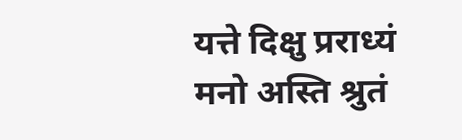यत्ते दिक्षु प्रराध्यं मनो अस्ति श्रुतं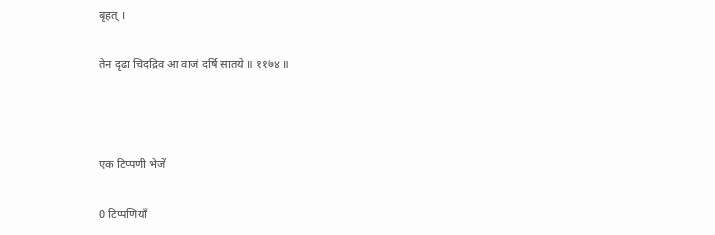बृहत् ।

तेन दृढा चिदद्रिव आ वाजं दर्षि सातये ॥ ११७४ ॥



एक टिप्पणी भेजें

0 टिप्पणियाँ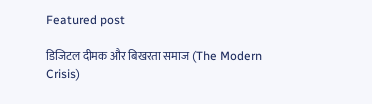Featured post

डिजिटल दीमक और बिखरता समाज (The Modern Crisis)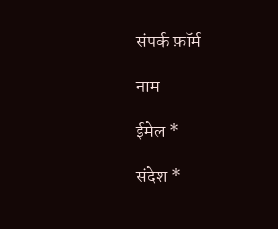संपर्क फ़ॉर्म

नाम

ईमेल *

संदेश *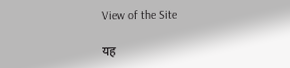View of the Site

यह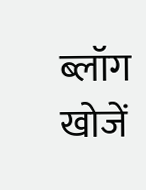ब्लॉग खोजें